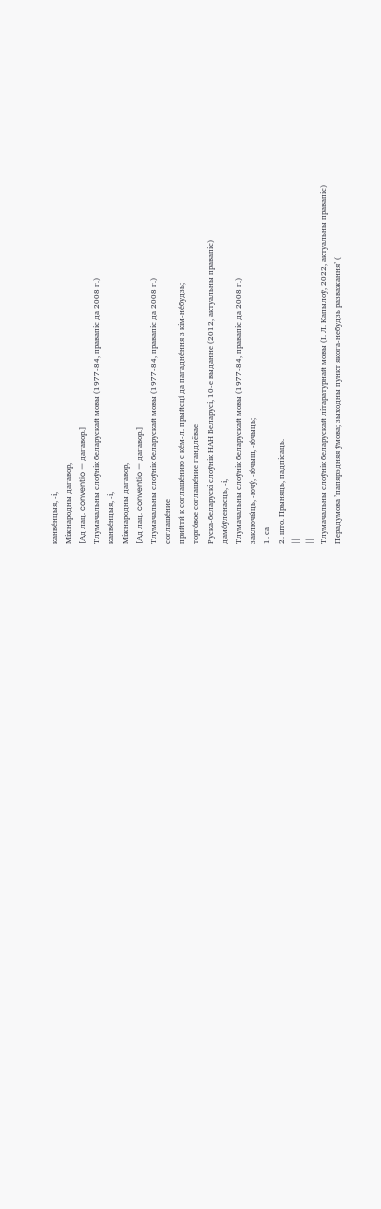канве́нцыя, ‑і,
Міжнародны дагавор,
[Ад лац. conventio — дагавор.]
Тлумачальны слоўнік беларускай мовы (1977-84, правапіс да 2008 г.)
канве́нцыя, ‑і,
Міжнародны дагавор,
[Ад лац. conventio — дагавор.]
Тлумачальны слоўнік беларускай мовы (1977-84, правапіс да 2008 г.)
соглаше́ние
прийти́ к соглаше́нию с ке́м-л. прыйсці́ да пагадне́ння з кім-не́будзь;
торго́вое соглаше́ние гандлёвае
Руска-беларускі слоўнік НАН Беларусі, 10-е выданне (2012, актуальны правапіс)
дамо́ўленасць, ‑і,
Тлумачальны слоўнік беларускай мовы (1977-84, правапіс да 2008 г.)
заключы́ць, -ючу́, -ю́чыш, -ю́чыць;
1. са
2. што. Прыняць, падпісаць.
||
||
Тлумачальны слоўнік беларускай літаратурнай мовы (І. Л. Капылоў, 2022, актуальны правапіс)
Перадумова ’папярэдняя ўмова; зыходны пункт якога-небудзь разважання’ (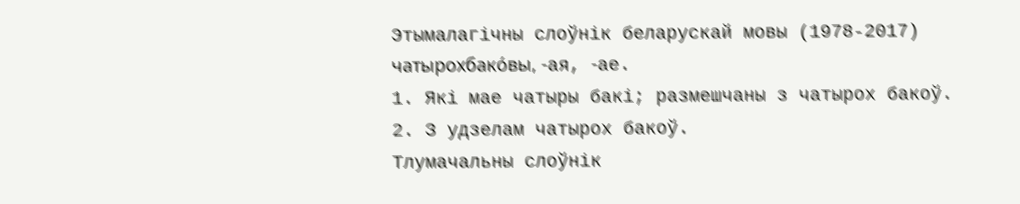Этымалагічны слоўнік беларускай мовы (1978-2017)
чатырохбако́вы, ‑ая, ‑ае.
1. Які мае чатыры бакі; размешчаны з чатырох бакоў.
2. З удзелам чатырох бакоў.
Тлумачальны слоўнік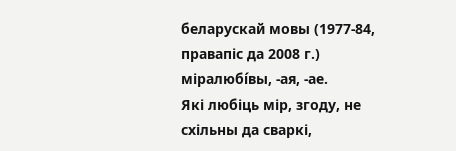беларускай мовы (1977-84, правапіс да 2008 г.)
міралюбі́вы, ‑ая, ‑ае.
Які любіць мір, згоду, не схільны да сваркі,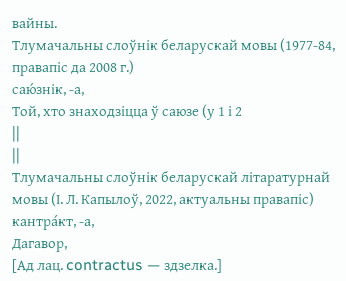вайны.
Тлумачальны слоўнік беларускай мовы (1977-84, правапіс да 2008 г.)
саю́знік, -а,
Той, хто знаходзіцца ў саюзе (у 1 і 2
||
||
Тлумачальны слоўнік беларускай літаратурнай мовы (І. Л. Капылоў, 2022, актуальны правапіс)
кантра́кт, ‑а,
Дагавор,
[Ад лац. contractus — здзелка.]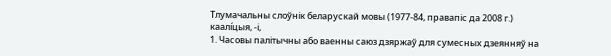Тлумачальны слоўнік беларускай мовы (1977-84, правапіс да 2008 г.)
каалі́цыя, ‑і,
1. Часовы палітычны або ваенны саюз дзяржаў для сумесных дзеянняў на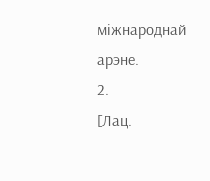міжнароднай арэне.
2.
[Лац.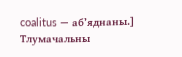coalitus — аб’яднаны.]
Тлумачальны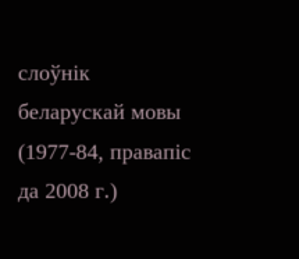слоўнік беларускай мовы (1977-84, правапіс да 2008 г.)